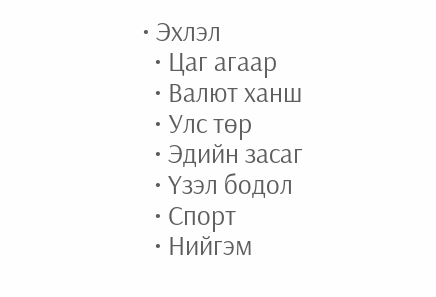• Эхлэл
  • Цаг агаар
  • Валют ханш
  • Улс төр
  • Эдийн засаг
  • Үзэл бодол
  • Спорт
  • Нийгэм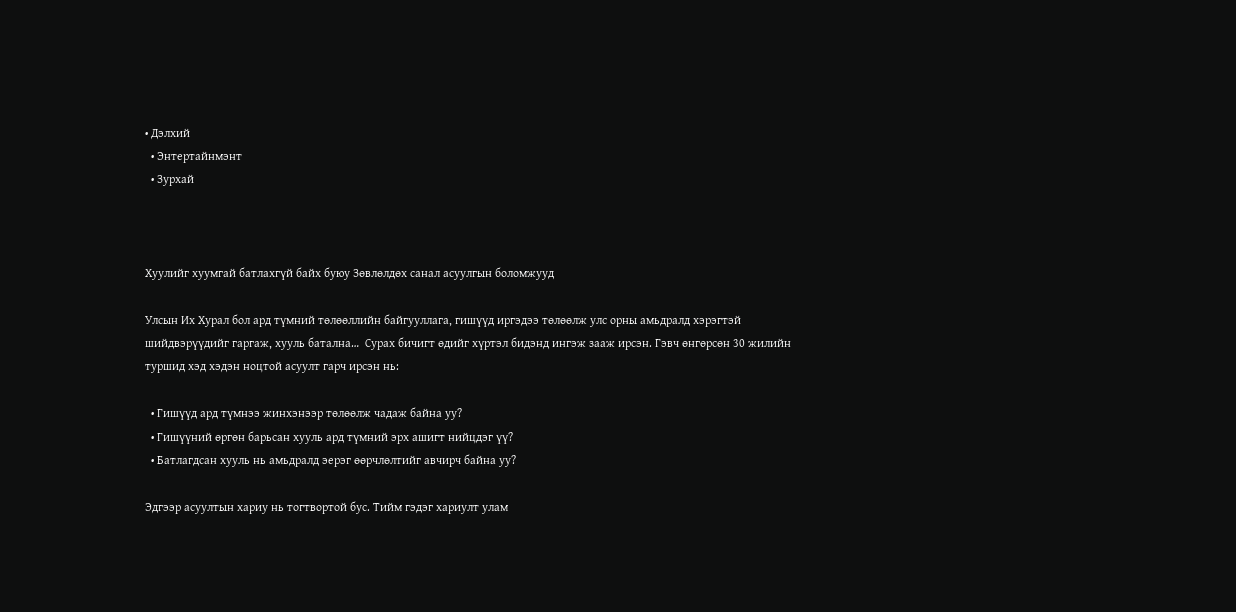• Дэлхий
  • Энтертайнмэнт
  • Зурхай



Хуулийг хуумгай батлахгүй байх буюу Зөвлөлдөх санал асуулгын боломжууд

Улсын Их Хурал бол ард түмний төлөөллийн байгууллага, гишүүд иргэдээ төлөөлж улс орны амьдралд хэрэгтэй шийдвэрүүдийг гаргаж, хууль батална…  Сурах бичигт өдийг хүртэл бидэнд ингэж зааж ирсэн. Гэвч өнгөрсөн 30 жилийн туршид хэд хэдэн ноцтой асуулт гарч ирсэн нь:

  • Гишүүд ард түмнээ жинхэнээр төлөөлж чадаж байна уу?
  • Гишүүний өргөн барьсан хууль ард түмний эрх ашигт нийцдэг үү?
  • Батлагдсан хууль нь амьдралд эерэг өөрчлөлтийг авчирч байна уу?

Эдгээр асуултын хариу нь тогтвортой бус. Тийм гэдэг хариулт улам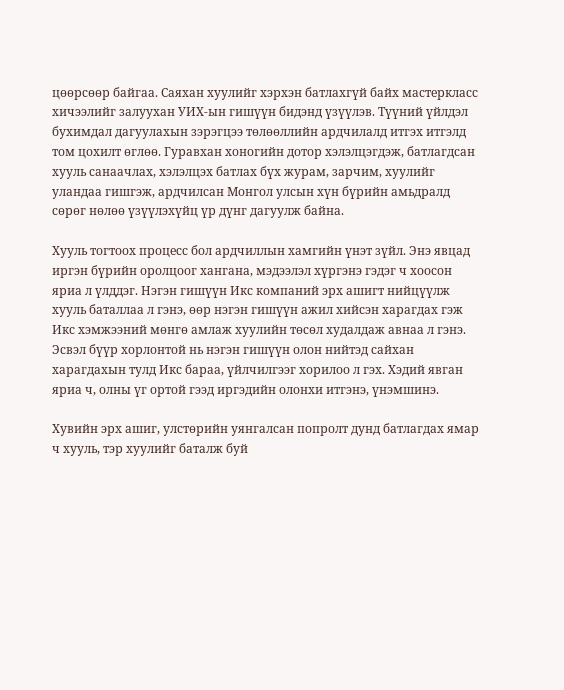цөөрсөөр байгаа. Саяхан хуулийг хэрхэн батлахгүй байх мастеркласс хичээлийг залуухан УИХ-ын гишүүн бидэнд үзүүлэв. Түүний үйлдэл бухимдал дагуулахын зэрэгцээ төлөөллийн ардчилалд итгэх итгэлд том цохилт өглөө. Гуравхан хоногийн дотор хэлэлцэгдэж, батлагдсан хууль санаачлах, хэлэлцэх батлах бүх журам, зарчим, хуулийг уландаа гишгэж, ардчилсан Монгол улсын хүн бүрийн амьдралд сөрөг нөлөө үзүүлэхүйц үр дүнг дагуулж байна.

Хууль тогтоох процесс бол ардчиллын хамгийн үнэт зүйл. Энэ явцад иргэн бүрийн оролцоог хангана, мэдээлэл хүргэнэ гэдэг ч хоосон яриа л үлддэг. Нэгэн гишүүн Икс компаний эрх ашигт нийцүүлж хууль баталлаа л гэнэ, өөр нэгэн гишүүн ажил хийсэн харагдах гэж Икс хэмжээний мөнгө амлаж хуулийн төсөл худалдаж авнаа л гэнэ. Эсвэл бүүр хорлонтой нь нэгэн гишүүн олон нийтэд сайхан харагдахын тулд Икс бараа, үйлчилгээг хорилоо л гэх. Хэдий явган яриа ч, олны үг ортой гээд иргэдийн олонхи итгэнэ, үнэмшинэ.

Хувийн эрх ашиг, улстөрийн уянгалсан попролт дунд батлагдах ямар ч хууль, тэр хуулийг баталж буй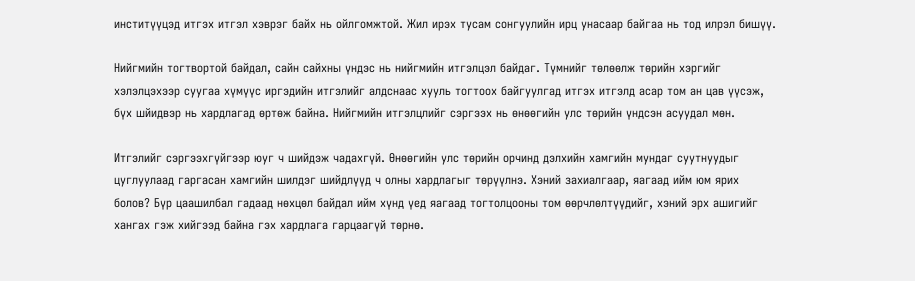инститүүцэд итгэх итгэл хэврэг байх нь ойлгомжтой. Жил ирэх тусам сонгуулийн ирц унасаар байгаа нь тод илрэл бишүү.

Нийгмийн тогтвортой байдал, сайн сайхны үндэс нь нийгмийн итгэлцэл байдаг. Түмнийг төлөөлж төрийн хэргийг хэлэлцэхээр суугаа хүмүүс иргэдийн итгэлийг алдснаас хууль тогтоох байгуулгад итгэх итгэлд асар том ан цав үүсэж, бүх шйидвэр нь хардлагад өртөж байна. Нийгмийн итгэлцлийг сэргээх нь өнөөгийн улс төрийн үндсэн асуудал мөн.

Итгэлийг сэргээхгүйгээр юуг ч шийдэж чадахгүй. Өнөөгийн улс төрийн орчинд дэлхийн хамгийн мундаг суутнуудыг цуглуулаад гаргасан хамгийн шилдэг шийдлүүд ч олны хардлагыг төрүүлнэ. Хэний захиалгаар, яагаад ийм юм ярих болов? Бүр цаашилбал гадаад нөхцөл байдал ийм хүнд үед яагаад тогтолцооны том өөрчлөлтүүдийг, хэний эрх ашигийг хангах гэж хийгээд байна гэх хардлага гарцаагүй төрнө.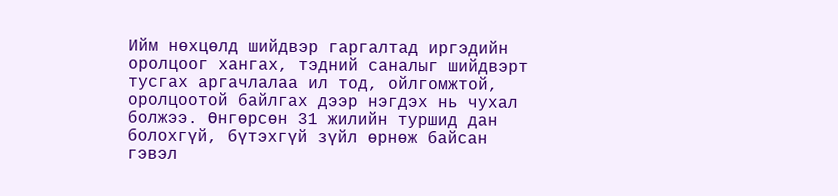Ийм нөхцөлд шийдвэр гаргалтад иргэдийн оролцоог хангах, тэдний саналыг шийдвэрт тусгах аргачлалаа ил тод, ойлгомжтой, оролцоотой байлгах дээр нэгдэх нь чухал болжээ. Өнгөрсөн 31 жилийн туршид дан болохгүй, бүтэхгүй зүйл өрнөж байсан гэвэл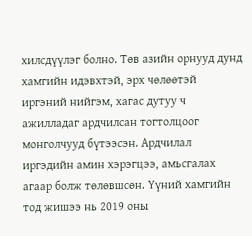хилсдүүлэг болно. Төв азийн орнууд дунд хамгийн идэвхтэй, эрх чөлөөтэй иргэний нийгэм, хагас дутуу ч ажилладаг ардчилсан тогтолцоог монголчууд бүтээсэн. Ардчилал иргэдийн амин хэрэгцээ, амьсгалах агаар болж төлөвшсөн. Үүний хамгийн тод жишээ нь 2019 оны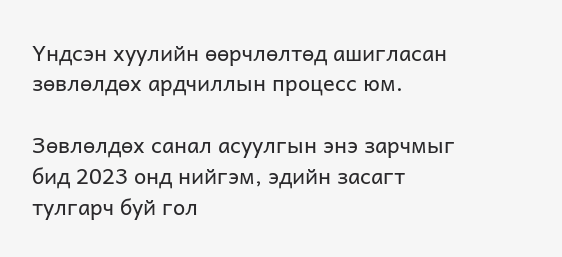Үндсэн хуулийн өөрчлөлтөд ашигласан зөвлөлдөх ардчиллын процесс юм.

Зөвлөлдөх санал асуулгын энэ зарчмыг бид 2023 онд нийгэм, эдийн засагт тулгарч буй гол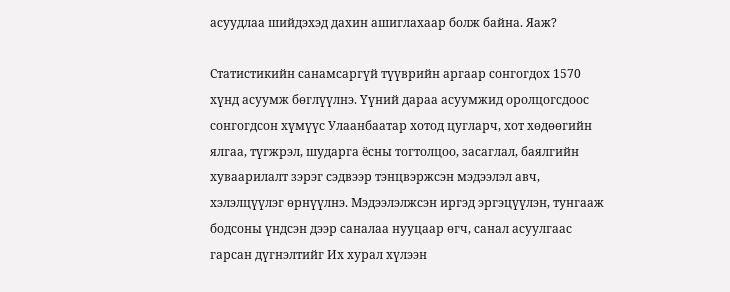асуудлаа шийдэхэд дахин ашиглахаар болж байна. Яаж?

Статистикийн санамсаргүй түүврийн аргаар сонгогдох 1570 хүнд асуумж бөглүүлнэ. Үүний дараа асуумжид оролцогсдоос сонгогдсон хүмүүс Улаанбаатар хотод цугларч, хот хөдөөгийн ялгаа, түгжрэл, шударга ёсны тогтолцоо, засаглал, баялгийн хуваарилалт зэрэг сэдвээр тэнцвэржсэн мэдээлэл авч, хэлэлцүүлэг өрнүүлнэ. Мэдээлэлжсэн иргэд эргэцүүлэн, тунгааж бодсоны үндсэн дээр саналаа нууцаар өгч, санал асуулгаас гарсан дүгнэлтийг Их хурал хүлээн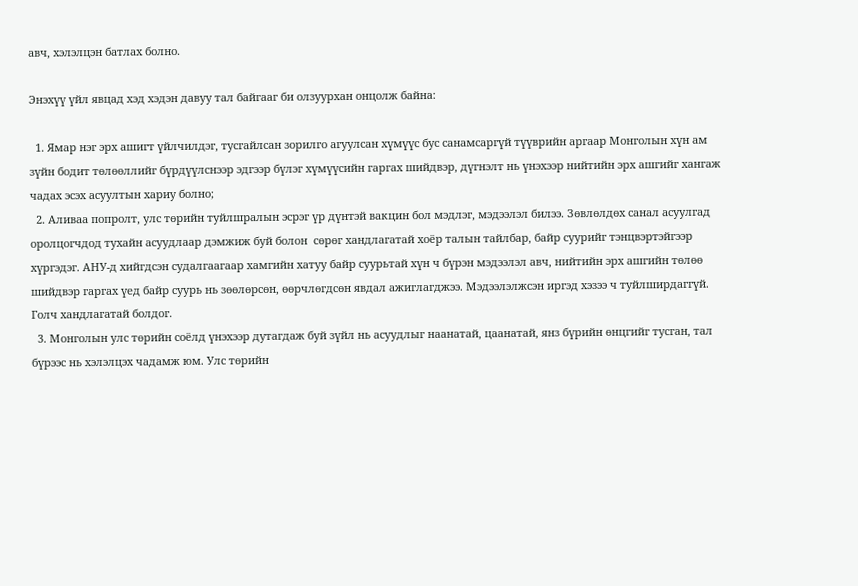авч, хэлэлцэн батлах болно.

Энэхүү үйл явцад хэд хэдэн давуу тал байгааг би олзуурхан онцолж байна:

  1. Ямар нэг эрх ашигт үйлчилдэг, тусгайлсан зорилго агуулсан хүмүүс бус санамсаргүй түүврийн аргаар Монголын хүн ам зүйн бодит төлөөллийг бүрдүүлснээр эдгээр бүлэг хүмүүсийн гаргах шийдвэр, дүгнэлт нь үнэхээр нийтийн эрх ашгийг хангаж чадах эсэх асуултын хариу болно;
  2. Аливаа попролт, улс төрийн туйлшралын эсрэг үр дүнтэй вакцин бол мэдлэг, мэдээлэл билээ. Зөвлөлдөх санал асуулгад оролцогчдод тухайн асуудлаар дэмжиж буй болон  сөрөг хандлагатай хоёр талын тайлбар, байр суурийг тэнцвэртэйгээр хүргэдэг. АНУ-д хийгдсэн судалгаагаар хамгийн хатуу байр суурьтай хүн ч бүрэн мэдээлэл авч, нийтийн эрх ашгийн төлөө шийдвэр гаргах үед байр суурь нь зөөлөрсөн, өөрчлөгдсөн явдал ажиглагджээ. Мэдээлэлжсэн иргэд хэзээ ч туйлширдаггүй. Голч хандлагатай болдог.
  3. Монголын улс төрийн соёлд үнэхээр дутагдаж буй зүйл нь асуудлыг наанатай, цаанатай, янз бүрийн өнцгийг тусган, тал бүрээс нь хэлэлцэх чадамж юм. Улс төрийн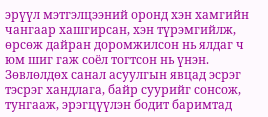эрүүл мэтгэлцээний оронд хэн хамгийн чангаар хашгирсан, хэн түрэмгийлж, өрсөж дайран доромжилсон нь ялдаг ч юм шиг гаж соёл тогтсон нь үнэн. Зөвлөлдөх санал асуулгын явцад эсрэг тэсрэг хандлага, байр суурийг сонсож, тунгааж, эрэгцүүлэн бодит баримтад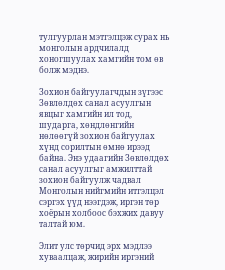тулгуурлан мэтгэлцэж сурах нь монголын ардчилалд хоногшуулах хамгийн том өв болж мэднэ.

Зохион байгуулагчдын зүгээс Зөвлөлдөх санал асуулгын явцыг хамгийн ил тод, шударга, хөндлөнгийн нөлөөгүй зохион байгуулах хүнд сорилтын өмнө ирээд байна. Энэ удаагийн Зөвлөлдөх санал асуулгыг амжилттай зохион байгуулж чадвал Монголын нийгмийн итгэлцэл сэргэх үүд нээгдэж, иргэн төр хоёрын холбоос бэхжих давуу талтай юм.

Элит улс төрчид эрх мэдлээ хуваалцаж, жирийн иргэний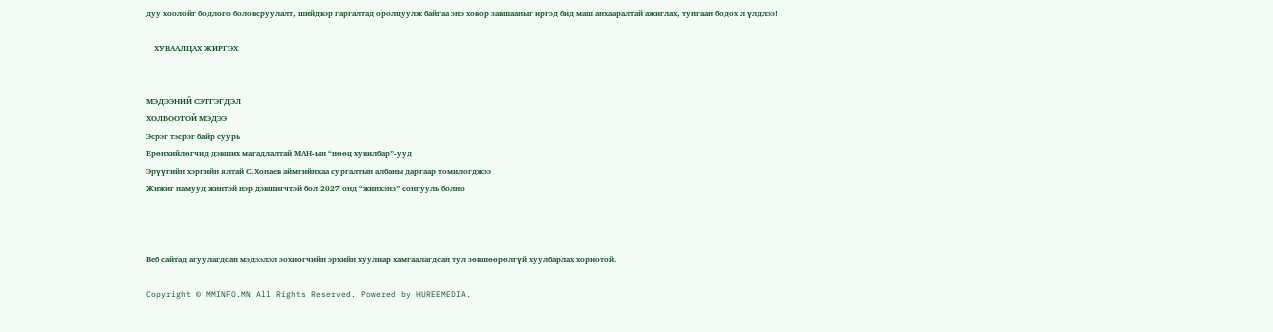дуу хоолойг бодлого боловсруулалт, шийдвэр гаргалтад оролцуулж байгаа энэ ховор завшааныг иргэд бид маш анхааралтай ажиглах, тунгаан бодох л үлдлээ!

    ХУВААЛЦАХ ЖИРГЭХ


МЭДЭЭНИЙ СЭТГЭГДЭЛ
ХОЛБООТОЙ МЭДЭЭ
Эсрэг тэсрэг байр суурь
Ерөнхийлөгчид дэвших магадлалтай МАН-ын “нөөц хувилбар”-ууд
Эрүүгийн хэргийн ялтай С.Хонаев аймгийнхаа сургалтын албаны даргаар томилогджээ
Жижиг намууд жинтэй нэр дэвшигчтэй бол 2027 онд “жинхэнэ” сонгууль болно



Веб сайтад агуулагдсан мэдээлэл зохиогчийн эрхийн хуулиар хамгаалагдсан тул зөвшөөрөлгүй хуулбарлах хориотой.

Copyright © MMINFO.MN All Rights Reserved. Powered by HUREEMEDIA.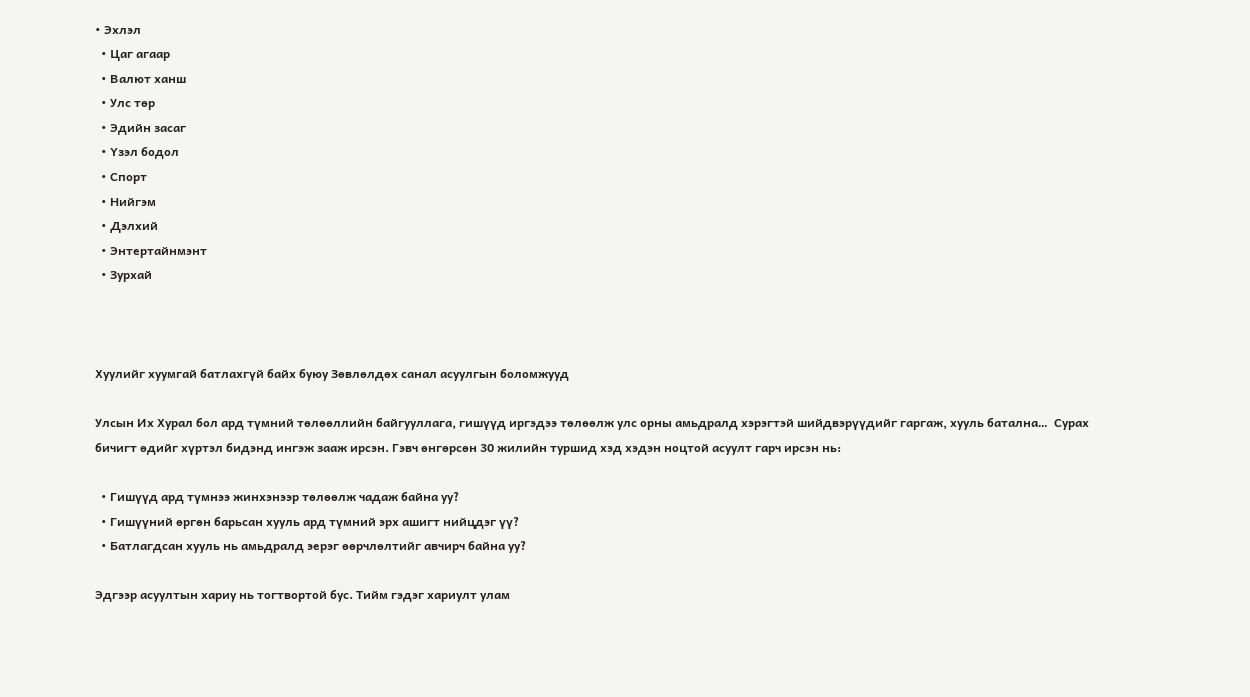• Эхлэл
  • Цаг агаар
  • Валют ханш
  • Улс төр
  • Эдийн засаг
  • Үзэл бодол
  • Спорт
  • Нийгэм
  • Дэлхий
  • Энтертайнмэнт
  • Зурхай



Хуулийг хуумгай батлахгүй байх буюу Зөвлөлдөх санал асуулгын боломжууд

Улсын Их Хурал бол ард түмний төлөөллийн байгууллага, гишүүд иргэдээ төлөөлж улс орны амьдралд хэрэгтэй шийдвэрүүдийг гаргаж, хууль батална…  Сурах бичигт өдийг хүртэл бидэнд ингэж зааж ирсэн. Гэвч өнгөрсөн 30 жилийн туршид хэд хэдэн ноцтой асуулт гарч ирсэн нь:

  • Гишүүд ард түмнээ жинхэнээр төлөөлж чадаж байна уу?
  • Гишүүний өргөн барьсан хууль ард түмний эрх ашигт нийцдэг үү?
  • Батлагдсан хууль нь амьдралд эерэг өөрчлөлтийг авчирч байна уу?

Эдгээр асуултын хариу нь тогтвортой бус. Тийм гэдэг хариулт улам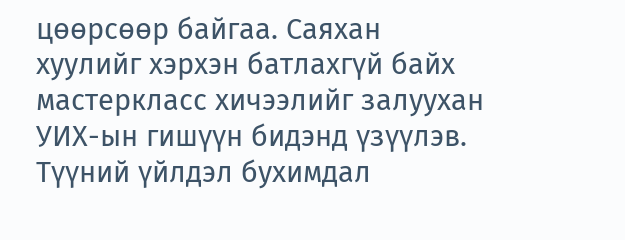цөөрсөөр байгаа. Саяхан хуулийг хэрхэн батлахгүй байх мастеркласс хичээлийг залуухан УИХ-ын гишүүн бидэнд үзүүлэв. Түүний үйлдэл бухимдал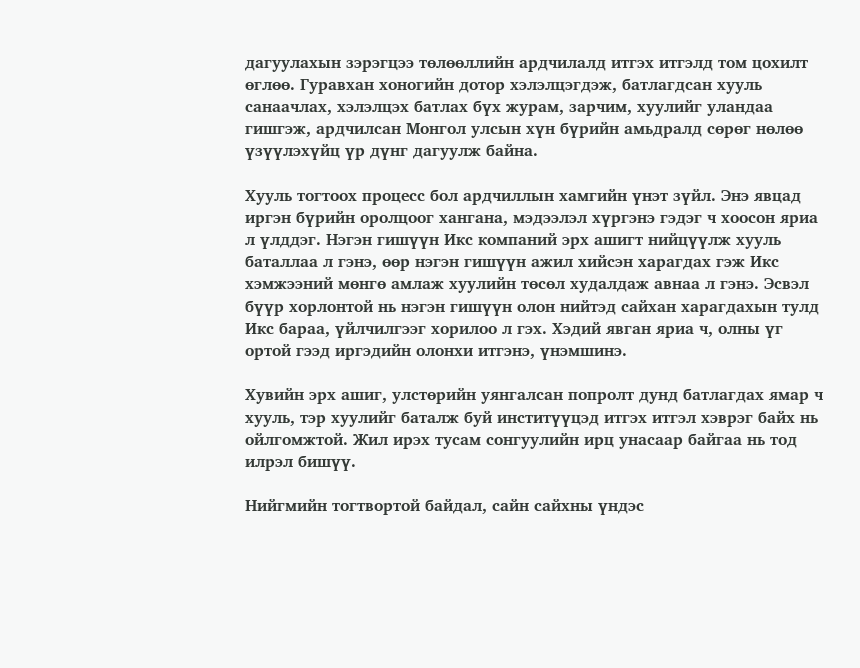дагуулахын зэрэгцээ төлөөллийн ардчилалд итгэх итгэлд том цохилт өглөө. Гуравхан хоногийн дотор хэлэлцэгдэж, батлагдсан хууль санаачлах, хэлэлцэх батлах бүх журам, зарчим, хуулийг уландаа гишгэж, ардчилсан Монгол улсын хүн бүрийн амьдралд сөрөг нөлөө үзүүлэхүйц үр дүнг дагуулж байна.

Хууль тогтоох процесс бол ардчиллын хамгийн үнэт зүйл. Энэ явцад иргэн бүрийн оролцоог хангана, мэдээлэл хүргэнэ гэдэг ч хоосон яриа л үлддэг. Нэгэн гишүүн Икс компаний эрх ашигт нийцүүлж хууль баталлаа л гэнэ, өөр нэгэн гишүүн ажил хийсэн харагдах гэж Икс хэмжээний мөнгө амлаж хуулийн төсөл худалдаж авнаа л гэнэ. Эсвэл бүүр хорлонтой нь нэгэн гишүүн олон нийтэд сайхан харагдахын тулд Икс бараа, үйлчилгээг хорилоо л гэх. Хэдий явган яриа ч, олны үг ортой гээд иргэдийн олонхи итгэнэ, үнэмшинэ.

Хувийн эрх ашиг, улстөрийн уянгалсан попролт дунд батлагдах ямар ч хууль, тэр хуулийг баталж буй инститүүцэд итгэх итгэл хэврэг байх нь ойлгомжтой. Жил ирэх тусам сонгуулийн ирц унасаар байгаа нь тод илрэл бишүү.

Нийгмийн тогтвортой байдал, сайн сайхны үндэс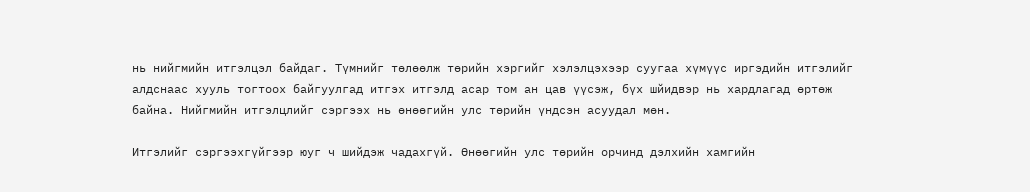нь нийгмийн итгэлцэл байдаг. Түмнийг төлөөлж төрийн хэргийг хэлэлцэхээр суугаа хүмүүс иргэдийн итгэлийг алдснаас хууль тогтоох байгуулгад итгэх итгэлд асар том ан цав үүсэж, бүх шйидвэр нь хардлагад өртөж байна. Нийгмийн итгэлцлийг сэргээх нь өнөөгийн улс төрийн үндсэн асуудал мөн.

Итгэлийг сэргээхгүйгээр юуг ч шийдэж чадахгүй. Өнөөгийн улс төрийн орчинд дэлхийн хамгийн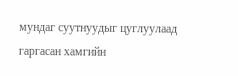мундаг суутнуудыг цуглуулаад гаргасан хамгийн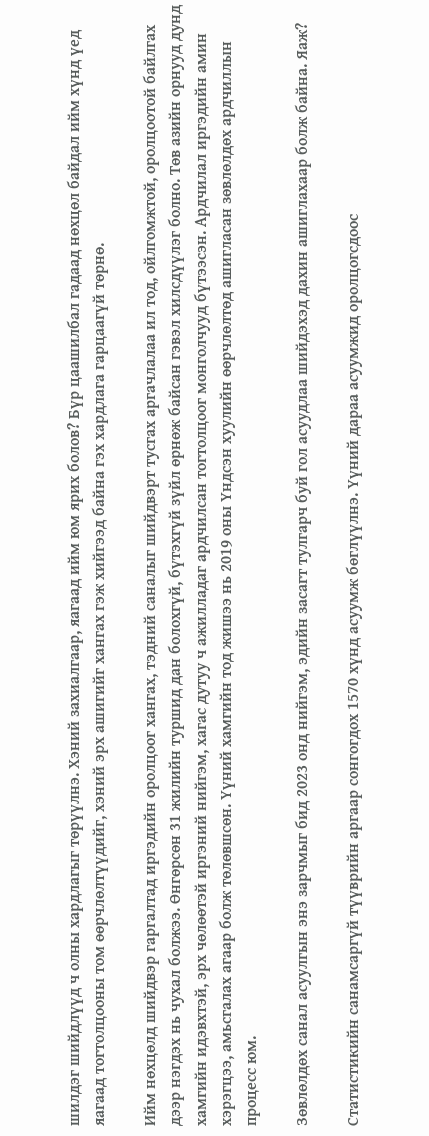шилдэг шийдлүүд ч олны хардлагыг төрүүлнэ. Хэний захиалгаар, яагаад ийм юм ярих болов? Бүр цаашилбал гадаад нөхцөл байдал ийм хүнд үед яагаад тогтолцооны том өөрчлөлтүүдийг, хэний эрх ашигийг хангах гэж хийгээд байна гэх хардлага гарцаагүй төрнө.

Ийм нөхцөлд шийдвэр гаргалтад иргэдийн оролцоог хангах, тэдний саналыг шийдвэрт тусгах аргачлалаа ил тод, ойлгомжтой, оролцоотой байлгах дээр нэгдэх нь чухал болжээ. Өнгөрсөн 31 жилийн туршид дан болохгүй, бүтэхгүй зүйл өрнөж байсан гэвэл хилсдүүлэг болно. Төв азийн орнууд дунд хамгийн идэвхтэй, эрх чөлөөтэй иргэний нийгэм, хагас дутуу ч ажилладаг ардчилсан тогтолцоог монголчууд бүтээсэн. Ардчилал иргэдийн амин хэрэгцээ, амьсгалах агаар болж төлөвшсөн. Үүний хамгийн тод жишээ нь 2019 оны Үндсэн хуулийн өөрчлөлтөд ашигласан зөвлөлдөх ардчиллын процесс юм.

Зөвлөлдөх санал асуулгын энэ зарчмыг бид 2023 онд нийгэм, эдийн засагт тулгарч буй гол асуудлаа шийдэхэд дахин ашиглахаар болж байна. Яаж?

Статистикийн санамсаргүй түүврийн аргаар сонгогдох 1570 хүнд асуумж бөглүүлнэ. Үүний дараа асуумжид оролцогсдоос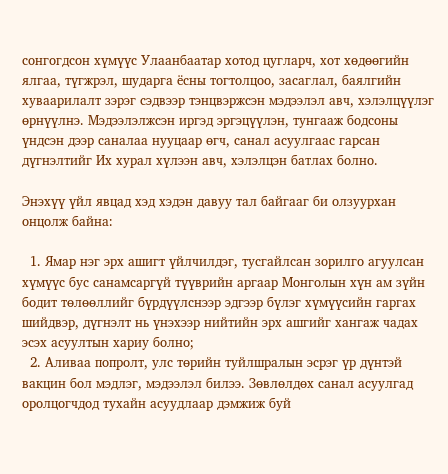сонгогдсон хүмүүс Улаанбаатар хотод цугларч, хот хөдөөгийн ялгаа, түгжрэл, шударга ёсны тогтолцоо, засаглал, баялгийн хуваарилалт зэрэг сэдвээр тэнцвэржсэн мэдээлэл авч, хэлэлцүүлэг өрнүүлнэ. Мэдээлэлжсэн иргэд эргэцүүлэн, тунгааж бодсоны үндсэн дээр саналаа нууцаар өгч, санал асуулгаас гарсан дүгнэлтийг Их хурал хүлээн авч, хэлэлцэн батлах болно.

Энэхүү үйл явцад хэд хэдэн давуу тал байгааг би олзуурхан онцолж байна:

  1. Ямар нэг эрх ашигт үйлчилдэг, тусгайлсан зорилго агуулсан хүмүүс бус санамсаргүй түүврийн аргаар Монголын хүн ам зүйн бодит төлөөллийг бүрдүүлснээр эдгээр бүлэг хүмүүсийн гаргах шийдвэр, дүгнэлт нь үнэхээр нийтийн эрх ашгийг хангаж чадах эсэх асуултын хариу болно;
  2. Аливаа попролт, улс төрийн туйлшралын эсрэг үр дүнтэй вакцин бол мэдлэг, мэдээлэл билээ. Зөвлөлдөх санал асуулгад оролцогчдод тухайн асуудлаар дэмжиж буй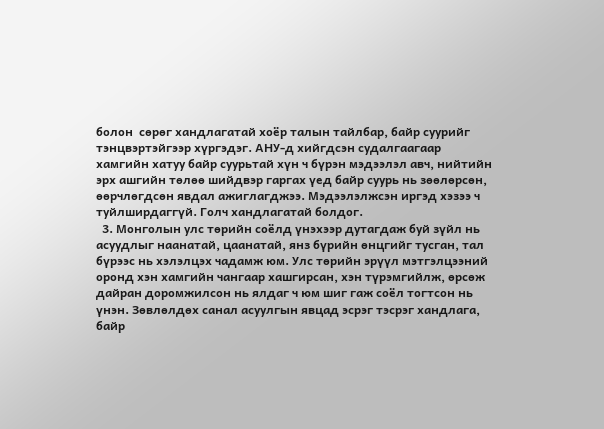болон  сөрөг хандлагатай хоёр талын тайлбар, байр суурийг тэнцвэртэйгээр хүргэдэг. АНУ-д хийгдсэн судалгаагаар хамгийн хатуу байр суурьтай хүн ч бүрэн мэдээлэл авч, нийтийн эрх ашгийн төлөө шийдвэр гаргах үед байр суурь нь зөөлөрсөн, өөрчлөгдсөн явдал ажиглагджээ. Мэдээлэлжсэн иргэд хэзээ ч туйлширдаггүй. Голч хандлагатай болдог.
  3. Монголын улс төрийн соёлд үнэхээр дутагдаж буй зүйл нь асуудлыг наанатай, цаанатай, янз бүрийн өнцгийг тусган, тал бүрээс нь хэлэлцэх чадамж юм. Улс төрийн эрүүл мэтгэлцээний оронд хэн хамгийн чангаар хашгирсан, хэн түрэмгийлж, өрсөж дайран доромжилсон нь ялдаг ч юм шиг гаж соёл тогтсон нь үнэн. Зөвлөлдөх санал асуулгын явцад эсрэг тэсрэг хандлага, байр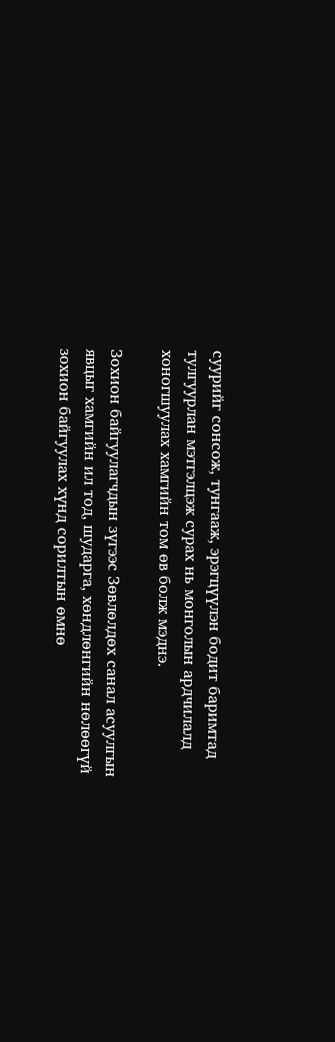суурийг сонсож, тунгааж, эрэгцүүлэн бодит баримтад тулгуурлан мэтгэлцэж сурах нь монголын ардчилалд хоногшуулах хамгийн том өв болж мэднэ.

Зохион байгуулагчдын зүгээс Зөвлөлдөх санал асуулгын явцыг хамгийн ил тод, шударга, хөндлөнгийн нөлөөгүй зохион байгуулах хүнд сорилтын өмнө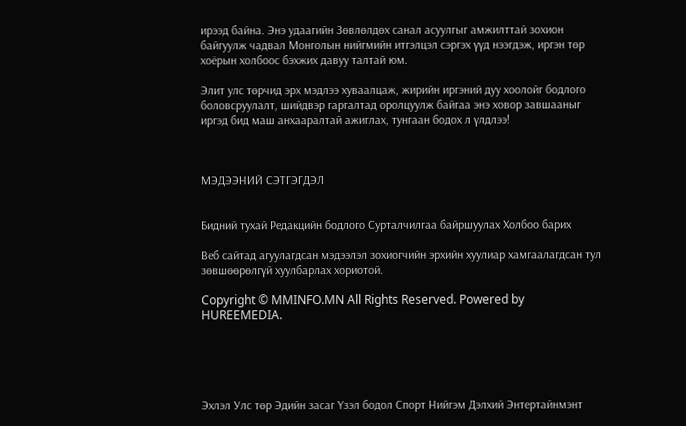ирээд байна. Энэ удаагийн Зөвлөлдөх санал асуулгыг амжилттай зохион байгуулж чадвал Монголын нийгмийн итгэлцэл сэргэх үүд нээгдэж, иргэн төр хоёрын холбоос бэхжих давуу талтай юм.

Элит улс төрчид эрх мэдлээ хуваалцаж, жирийн иргэний дуу хоолойг бодлого боловсруулалт, шийдвэр гаргалтад оролцуулж байгаа энэ ховор завшааныг иргэд бид маш анхааралтай ажиглах, тунгаан бодох л үлдлээ!



МЭДЭЭНИЙ СЭТГЭГДЭЛ


Бидний тухай Редакцийн бодлого Сурталчилгаа байршуулах Холбоо барих

Веб сайтад агуулагдсан мэдээлэл зохиогчийн эрхийн хуулиар хамгаалагдсан тул зөвшөөрөлгүй хуулбарлах хориотой.

Copyright © MMINFO.MN All Rights Reserved. Powered by HUREEMEDIA.





Эхлэл Улс төр Эдийн засаг Үзэл бодол Спорт Нийгэм Дэлхий Энтертайнмэнт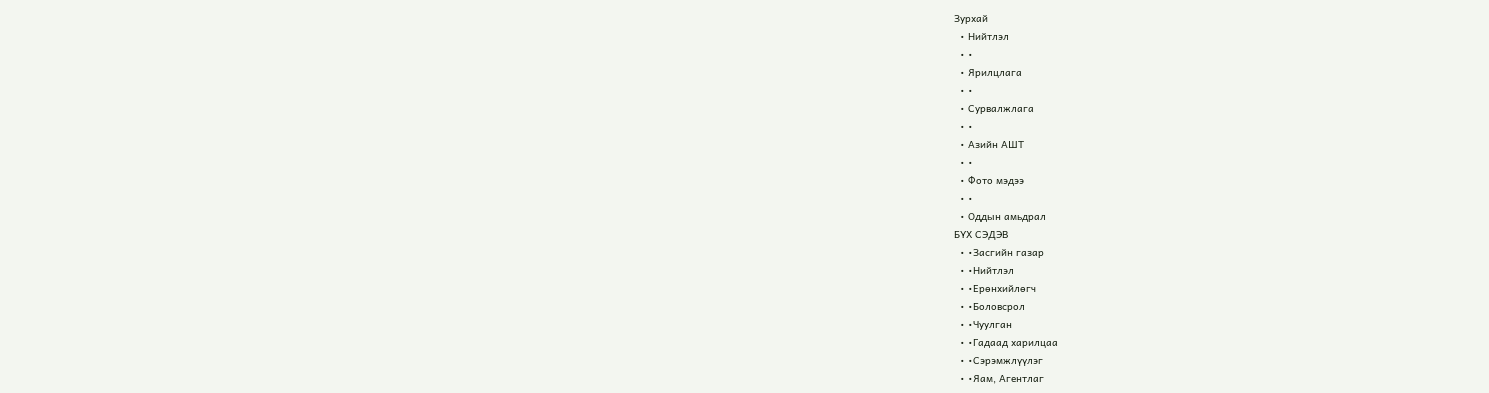Зурхай
  • Нийтлэл
  • •
  • Ярилцлага
  • •
  • Сурвалжлага
  • •
  • Азийн АШТ
  • •
  • Фото мэдээ
  • •
  • Оддын амьдрал
БҮХ СЭДЭВ
  • •Засгийн газар
  • •Нийтлэл
  • •Ерөнхийлөгч
  • •Боловсрол
  • •Чуулган
  • •Гадаад харилцаа
  • •Сэрэмжлүүлэг
  • •Яам, Агентлаг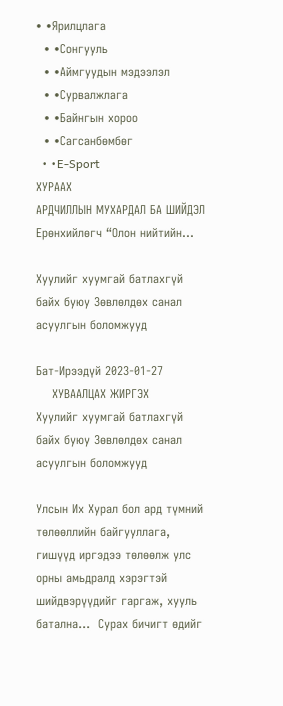• •Ярилцлага
  • •Сонгууль
  • •Аймгуудын мэдээлэл
  • •Сурвалжлага
  • •Байнгын хороо
  • •Сагсанбөмбөг
  • •E-Sport
ХУРААХ
АРДЧИЛЛЫН МУХАРДАЛ БА ШИЙДЭЛ
Ерөнхийлөгч “Олон нийтийн...

Хуулийг хуумгай батлахгүй байх буюу Зөвлөлдөх санал асуулгын боломжууд

Бат-Ирээдүй 2023-01-27
    ХУВААЛЦАХ ЖИРГЭХ
Хуулийг хуумгай батлахгүй байх буюу Зөвлөлдөх санал асуулгын боломжууд

Улсын Их Хурал бол ард түмний төлөөллийн байгууллага, гишүүд иргэдээ төлөөлж улс орны амьдралд хэрэгтэй шийдвэрүүдийг гаргаж, хууль батална…  Сурах бичигт өдийг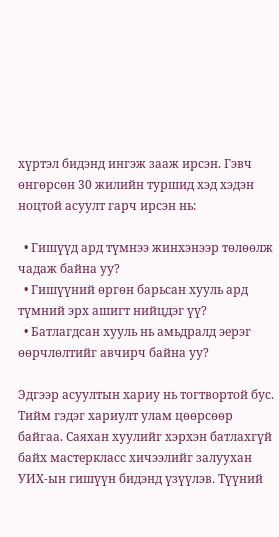хүртэл бидэнд ингэж зааж ирсэн. Гэвч өнгөрсөн 30 жилийн туршид хэд хэдэн ноцтой асуулт гарч ирсэн нь:

  • Гишүүд ард түмнээ жинхэнээр төлөөлж чадаж байна уу?
  • Гишүүний өргөн барьсан хууль ард түмний эрх ашигт нийцдэг үү?
  • Батлагдсан хууль нь амьдралд эерэг өөрчлөлтийг авчирч байна уу?

Эдгээр асуултын хариу нь тогтвортой бус. Тийм гэдэг хариулт улам цөөрсөөр байгаа. Саяхан хуулийг хэрхэн батлахгүй байх мастеркласс хичээлийг залуухан УИХ-ын гишүүн бидэнд үзүүлэв. Түүний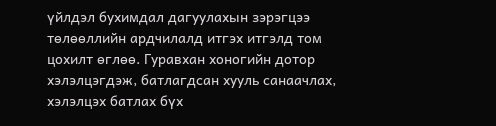үйлдэл бухимдал дагуулахын зэрэгцээ төлөөллийн ардчилалд итгэх итгэлд том цохилт өглөө. Гуравхан хоногийн дотор хэлэлцэгдэж, батлагдсан хууль санаачлах, хэлэлцэх батлах бүх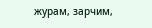журам, зарчим,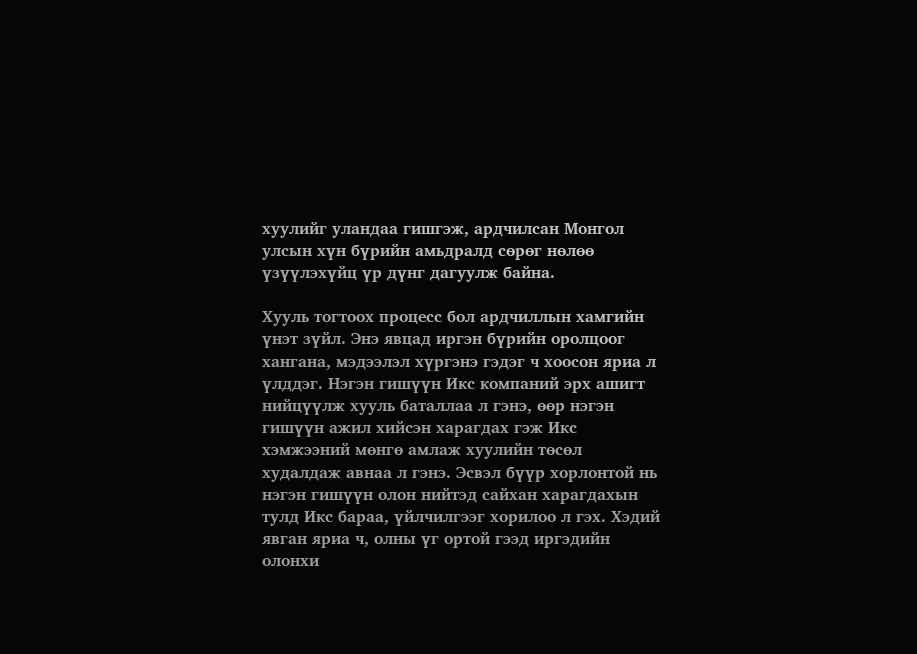хуулийг уландаа гишгэж, ардчилсан Монгол улсын хүн бүрийн амьдралд сөрөг нөлөө үзүүлэхүйц үр дүнг дагуулж байна.

Хууль тогтоох процесс бол ардчиллын хамгийн үнэт зүйл. Энэ явцад иргэн бүрийн оролцоог хангана, мэдээлэл хүргэнэ гэдэг ч хоосон яриа л үлддэг. Нэгэн гишүүн Икс компаний эрх ашигт нийцүүлж хууль баталлаа л гэнэ, өөр нэгэн гишүүн ажил хийсэн харагдах гэж Икс хэмжээний мөнгө амлаж хуулийн төсөл худалдаж авнаа л гэнэ. Эсвэл бүүр хорлонтой нь нэгэн гишүүн олон нийтэд сайхан харагдахын тулд Икс бараа, үйлчилгээг хорилоо л гэх. Хэдий явган яриа ч, олны үг ортой гээд иргэдийн олонхи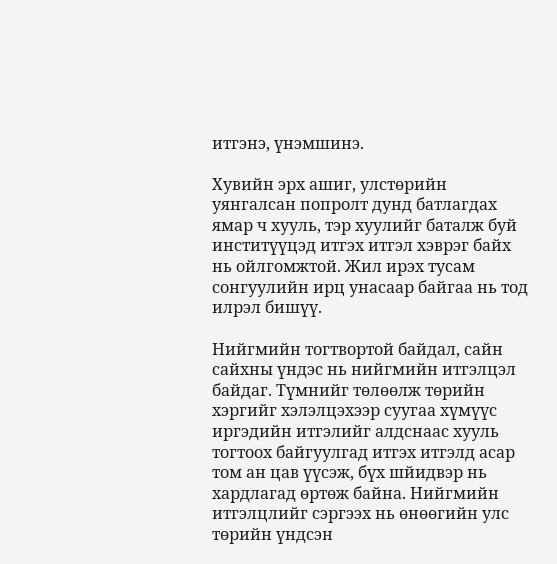итгэнэ, үнэмшинэ.

Хувийн эрх ашиг, улстөрийн уянгалсан попролт дунд батлагдах ямар ч хууль, тэр хуулийг баталж буй инститүүцэд итгэх итгэл хэврэг байх нь ойлгомжтой. Жил ирэх тусам сонгуулийн ирц унасаар байгаа нь тод илрэл бишүү.

Нийгмийн тогтвортой байдал, сайн сайхны үндэс нь нийгмийн итгэлцэл байдаг. Түмнийг төлөөлж төрийн хэргийг хэлэлцэхээр суугаа хүмүүс иргэдийн итгэлийг алдснаас хууль тогтоох байгуулгад итгэх итгэлд асар том ан цав үүсэж, бүх шйидвэр нь хардлагад өртөж байна. Нийгмийн итгэлцлийг сэргээх нь өнөөгийн улс төрийн үндсэн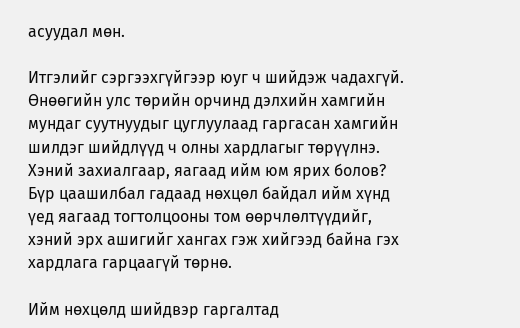асуудал мөн.

Итгэлийг сэргээхгүйгээр юуг ч шийдэж чадахгүй. Өнөөгийн улс төрийн орчинд дэлхийн хамгийн мундаг суутнуудыг цуглуулаад гаргасан хамгийн шилдэг шийдлүүд ч олны хардлагыг төрүүлнэ. Хэний захиалгаар, яагаад ийм юм ярих болов? Бүр цаашилбал гадаад нөхцөл байдал ийм хүнд үед яагаад тогтолцооны том өөрчлөлтүүдийг, хэний эрх ашигийг хангах гэж хийгээд байна гэх хардлага гарцаагүй төрнө.

Ийм нөхцөлд шийдвэр гаргалтад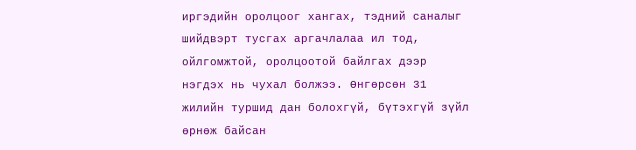иргэдийн оролцоог хангах, тэдний саналыг шийдвэрт тусгах аргачлалаа ил тод, ойлгомжтой, оролцоотой байлгах дээр нэгдэх нь чухал болжээ. Өнгөрсөн 31 жилийн туршид дан болохгүй, бүтэхгүй зүйл өрнөж байсан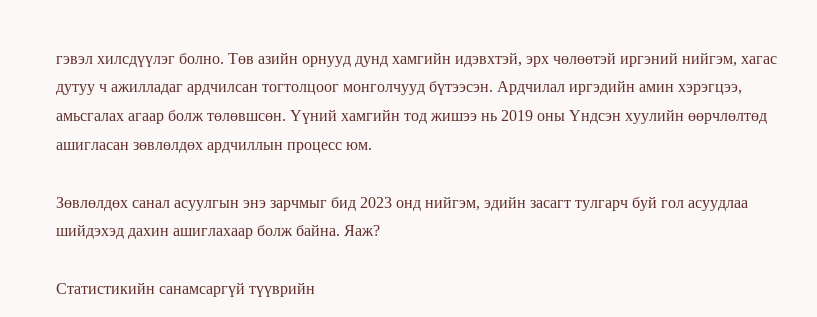гэвэл хилсдүүлэг болно. Төв азийн орнууд дунд хамгийн идэвхтэй, эрх чөлөөтэй иргэний нийгэм, хагас дутуу ч ажилладаг ардчилсан тогтолцоог монголчууд бүтээсэн. Ардчилал иргэдийн амин хэрэгцээ, амьсгалах агаар болж төлөвшсөн. Үүний хамгийн тод жишээ нь 2019 оны Үндсэн хуулийн өөрчлөлтөд ашигласан зөвлөлдөх ардчиллын процесс юм.

Зөвлөлдөх санал асуулгын энэ зарчмыг бид 2023 онд нийгэм, эдийн засагт тулгарч буй гол асуудлаа шийдэхэд дахин ашиглахаар болж байна. Яаж?

Статистикийн санамсаргүй түүврийн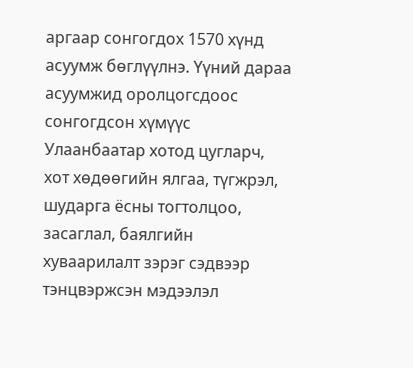аргаар сонгогдох 1570 хүнд асуумж бөглүүлнэ. Үүний дараа асуумжид оролцогсдоос сонгогдсон хүмүүс Улаанбаатар хотод цугларч, хот хөдөөгийн ялгаа, түгжрэл, шударга ёсны тогтолцоо, засаглал, баялгийн хуваарилалт зэрэг сэдвээр тэнцвэржсэн мэдээлэл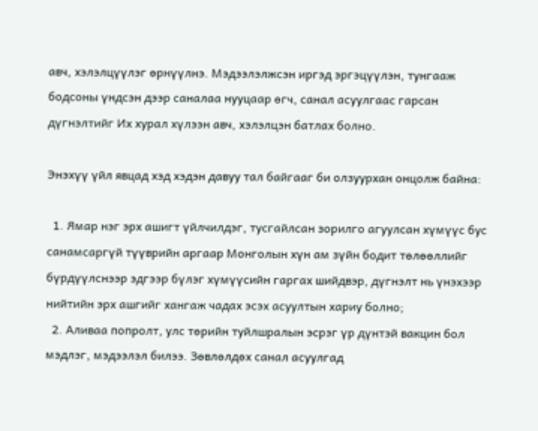авч, хэлэлцүүлэг өрнүүлнэ. Мэдээлэлжсэн иргэд эргэцүүлэн, тунгааж бодсоны үндсэн дээр саналаа нууцаар өгч, санал асуулгаас гарсан дүгнэлтийг Их хурал хүлээн авч, хэлэлцэн батлах болно.

Энэхүү үйл явцад хэд хэдэн давуу тал байгааг би олзуурхан онцолж байна:

  1. Ямар нэг эрх ашигт үйлчилдэг, тусгайлсан зорилго агуулсан хүмүүс бус санамсаргүй түүврийн аргаар Монголын хүн ам зүйн бодит төлөөллийг бүрдүүлснээр эдгээр бүлэг хүмүүсийн гаргах шийдвэр, дүгнэлт нь үнэхээр нийтийн эрх ашгийг хангаж чадах эсэх асуултын хариу болно;
  2. Аливаа попролт, улс төрийн туйлшралын эсрэг үр дүнтэй вакцин бол мэдлэг, мэдээлэл билээ. Зөвлөлдөх санал асуулгад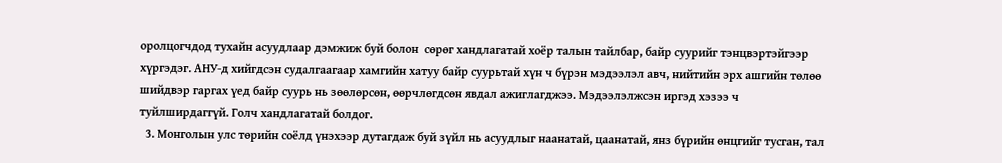оролцогчдод тухайн асуудлаар дэмжиж буй болон  сөрөг хандлагатай хоёр талын тайлбар, байр суурийг тэнцвэртэйгээр хүргэдэг. АНУ-д хийгдсэн судалгаагаар хамгийн хатуу байр суурьтай хүн ч бүрэн мэдээлэл авч, нийтийн эрх ашгийн төлөө шийдвэр гаргах үед байр суурь нь зөөлөрсөн, өөрчлөгдсөн явдал ажиглагджээ. Мэдээлэлжсэн иргэд хэзээ ч туйлширдаггүй. Голч хандлагатай болдог.
  3. Монголын улс төрийн соёлд үнэхээр дутагдаж буй зүйл нь асуудлыг наанатай, цаанатай, янз бүрийн өнцгийг тусган, тал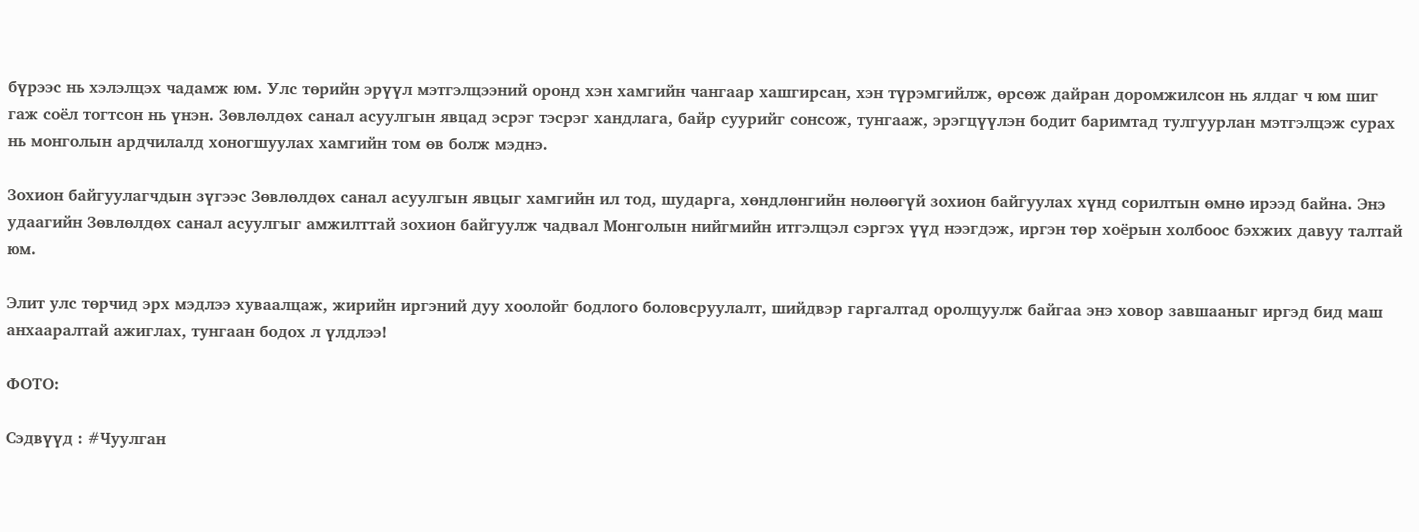бүрээс нь хэлэлцэх чадамж юм. Улс төрийн эрүүл мэтгэлцээний оронд хэн хамгийн чангаар хашгирсан, хэн түрэмгийлж, өрсөж дайран доромжилсон нь ялдаг ч юм шиг гаж соёл тогтсон нь үнэн. Зөвлөлдөх санал асуулгын явцад эсрэг тэсрэг хандлага, байр суурийг сонсож, тунгааж, эрэгцүүлэн бодит баримтад тулгуурлан мэтгэлцэж сурах нь монголын ардчилалд хоногшуулах хамгийн том өв болж мэднэ.

Зохион байгуулагчдын зүгээс Зөвлөлдөх санал асуулгын явцыг хамгийн ил тод, шударга, хөндлөнгийн нөлөөгүй зохион байгуулах хүнд сорилтын өмнө ирээд байна. Энэ удаагийн Зөвлөлдөх санал асуулгыг амжилттай зохион байгуулж чадвал Монголын нийгмийн итгэлцэл сэргэх үүд нээгдэж, иргэн төр хоёрын холбоос бэхжих давуу талтай юм.

Элит улс төрчид эрх мэдлээ хуваалцаж, жирийн иргэний дуу хоолойг бодлого боловсруулалт, шийдвэр гаргалтад оролцуулж байгаа энэ ховор завшааныг иргэд бид маш анхааралтай ажиглах, тунгаан бодох л үлдлээ!

ФОТО:

Сэдвүүд : #Чуулган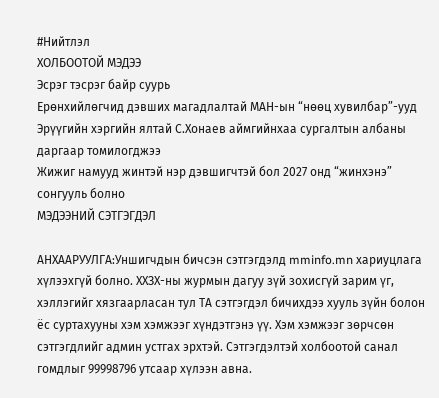#Нийтлэл
ХОЛБООТОЙ МЭДЭЭ
Эсрэг тэсрэг байр суурь
Ерөнхийлөгчид дэвших магадлалтай МАН-ын “нөөц хувилбар”-ууд
Эрүүгийн хэргийн ялтай С.Хонаев аймгийнхаа сургалтын албаны даргаар томилогджээ
Жижиг намууд жинтэй нэр дэвшигчтэй бол 2027 онд “жинхэнэ” сонгууль болно
МЭДЭЭНИЙ СЭТГЭГДЭЛ

АНХААРУУЛГА:Уншигчдын бичсэн сэтгэгдэлд mminfo.mn хариуцлага хүлээхгүй болно. ХХЗХ-ны журмын дагуу зүй зохисгүй зарим үг, хэллэгийг хязгаарласан тул ТА сэтгэгдэл бичихдээ хууль зүйн болон ёс суртахууны хэм хэмжээг хүндэтгэнэ үү. Хэм хэмжээг зөрчсөн сэтгэгдлийг админ устгах эрхтэй. Сэтгэгдэлтэй холбоотой санал гомдлыг 99998796 утсаар хүлээн авна.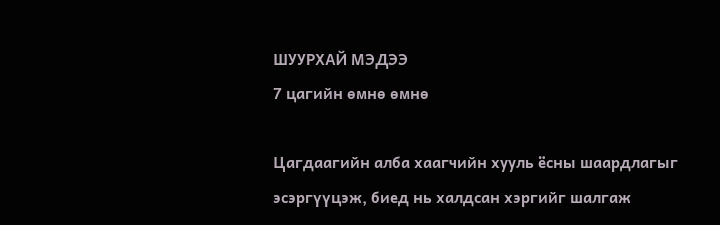ШУУРХАЙ МЭДЭЭ
7 цагийн өмнө өмнө

Цагдаагийн алба хаагчийн хууль ёсны шаардлагыг эсэргүүцэж, биед нь халдсан хэргийг шалгаж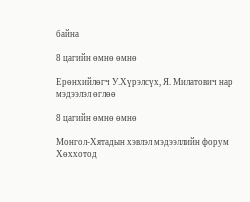байна

8 цагийн өмнө өмнө

Ерөнхийлөгч У.Хүрэлсүх, Я. Милатович нар мэдээлэл өглөө

8 цагийн өмнө өмнө

Монгол-Хятадын хэвлэл мэдээллийн форум Хөххотод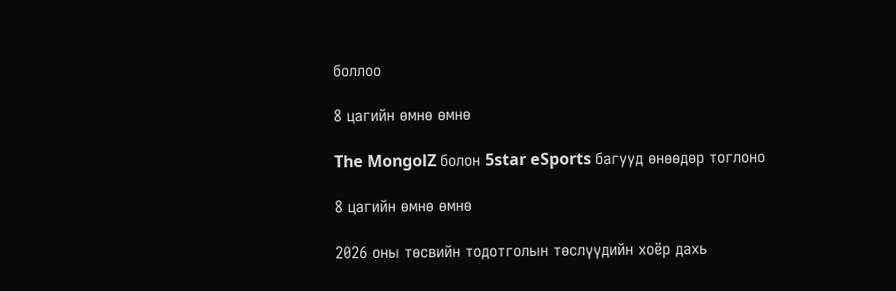боллоо

8 цагийн өмнө өмнө

The MongolZ болон 5star eSports багууд өнөөдөр тоглоно

8 цагийн өмнө өмнө

2026 оны төсвийн тодотголын төслүүдийн хоёр дахь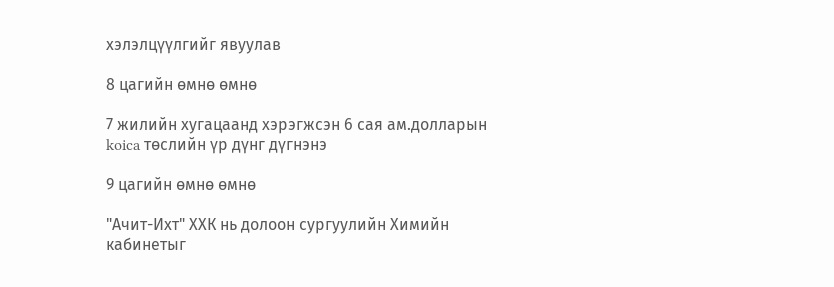хэлэлцүүлгийг явуулав

8 цагийн өмнө өмнө

7 жилийн хугацаанд хэрэгжсэн 6 сая ам.долларын koica төслийн үр дүнг дүгнэнэ

9 цагийн өмнө өмнө

"Ачит-Ихт" ХХК нь долоон сургуулийн Химийн кабинетыг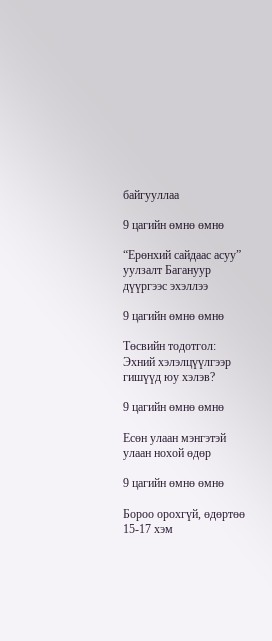байгууллаа

9 цагийн өмнө өмнө

“Ерөнхий сайдаас асуу” уулзалт Багануур дүүргээс эхэллээ

9 цагийн өмнө өмнө

Төсвийн тодотгол: Эхний хэлэлцүүлгээр гишүүд юу хэлэв?

9 цагийн өмнө өмнө

Есөн улаан мэнгэтэй улаан нохой өдөр

9 цагийн өмнө өмнө

Бороо орохгүй, өдөртөө 15-17 хэм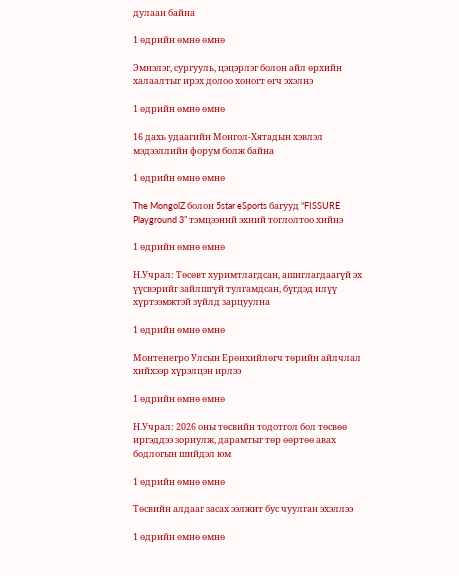дулаан байна

1 өдрийн өмнө өмнө

Эмнэлэг, сургууль, цэцэрлэг болон айл өрхийн халаалтыг ирэх долоо хоногт өгч эхэлнэ

1 өдрийн өмнө өмнө

16 дахь удаагийн Монгол-Хятадын хэвлэл мэдээллийн форум болж байна

1 өдрийн өмнө өмнө

The MongolZ болон 5star eSports багууд “FISSURE Playground 3” тэмцээний эхний тоглолтоо хийнэ

1 өдрийн өмнө өмнө

Н.Учрал: Төсөвт хуримтлагдсан, ашиглагдаагүй эх үүсвэрийг зайлшгүй тулгамдсан, бүгдэд илүү хүртээмжтэй зүйлд зарцуулна

1 өдрийн өмнө өмнө

Монтенегро Улсын Ерөнхийлөгч төрийн айлчлал хийхээр хүрэлцэн ирлээ

1 өдрийн өмнө өмнө

Н.Учрал: 2026 оны төсвийн тодотгол бол төсвөө иргэддээ зориулж, дарамтыг төр өөртөө авах бодлогын шийдэл юм

1 өдрийн өмнө өмнө

Төсвийн алдааг засах ээлжит бус чуулган эхэллээ

1 өдрийн өмнө өмнө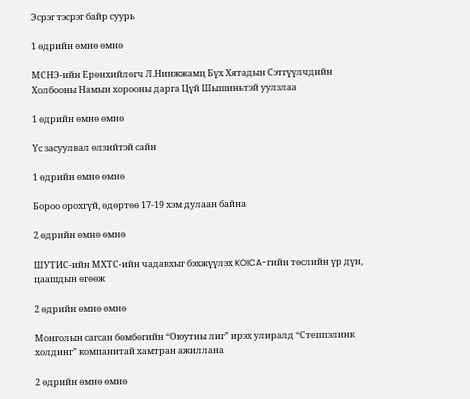Эсрэг тэсрэг байр суурь

1 өдрийн өмнө өмнө

МСНЭ-ийн Ерөнхийлөгч Л.Нинжжамц Бүх Хятадын Сэтгүүлчдийн Холбооны Намын хорооны дарга Цүй Шышиньтэй уулзлаа

1 өдрийн өмнө өмнө

Үс засуулвал өлзийтэй сайн

1 өдрийн өмнө өмнө

Бороо орохгүй, өдөртөө 17-19 хэм дулаан байна

2 өдрийн өмнө өмнө

ШУТИС-ийн МХТС-ийн чадавхыг бэхжүүлэх KOICA-гийн төслийн үр дүн, цаашдын өгөөж

2 өдрийн өмнө өмнө

Монголын сагсан бөмбөгийн “Оюутны лиг” ирэх улиралд “Степпэлинк холдинг” компанитай хамтран ажиллана

2 өдрийн өмнө өмнө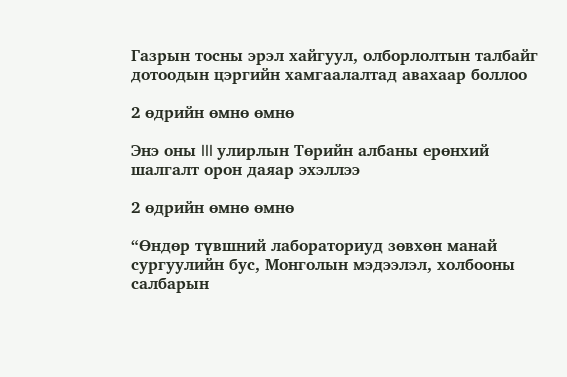Газрын тосны эрэл хайгуул, олборлолтын талбайг дотоодын цэргийн хамгаалалтад авахаар боллоо

2 өдрийн өмнө өмнө

Энэ оны III улирлын Төрийн албаны ерөнхий шалгалт орон даяар эхэллээ

2 өдрийн өмнө өмнө

“Өндөр түвшний лабораториуд зөвхөн манай сургуулийн бус, Монголын мэдээлэл, холбооны салбарын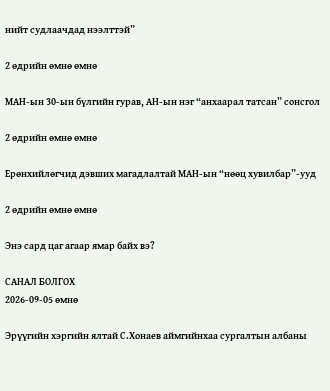нийт судлаачдад нээлттэй”

2 өдрийн өмнө өмнө

МАН-ын 30-ын бүлгийн гурав, АН-ын нэг “анхаарал татсан” сонсгол

2 өдрийн өмнө өмнө

Ерөнхийлөгчид дэвших магадлалтай МАН-ын “нөөц хувилбар”-ууд

2 өдрийн өмнө өмнө

Энэ сард цаг агаар ямар байх вэ?

САНАЛ БОЛГОХ
2026-09-05 өмнө

Эрүүгийн хэргийн ялтай С.Хонаев аймгийнхаа сургалтын албаны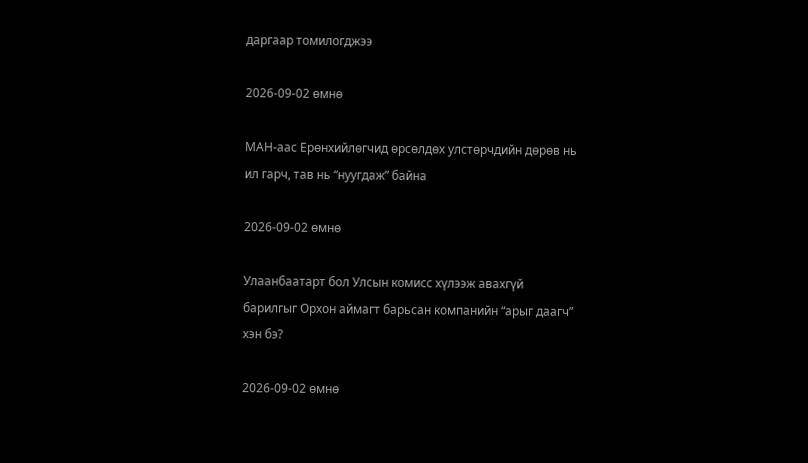даргаар томилогджээ

2026-09-02 өмнө

МАН-аас Ерөнхийлөгчид өрсөлдөх улстөрчдийн дөрөв нь ил гарч, тав нь “нуугдаж” байна

2026-09-02 өмнө

Улаанбаатарт бол Улсын комисс хүлээж авахгүй барилгыг Орхон аймагт барьсан компанийн “арыг даагч” хэн бэ?

2026-09-02 өмнө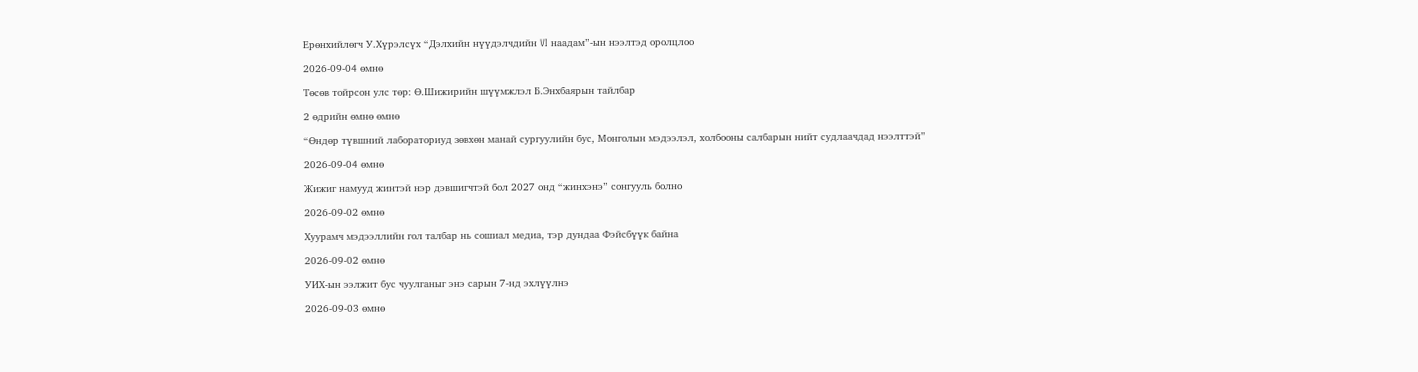Ерөнхийлөгч У.Хүрэлсүх “Дэлхийн нүүдэлчдийн VI наадам”-ын нээлтэд оролцлоо

2026-09-04 өмнө

Төсөв тойрсон улс төр: Ө.Шижирийн шүүмжлэл Б.Энхбаярын тайлбар

2 өдрийн өмнө өмнө

“Өндөр түвшний лабораториуд зөвхөн манай сургуулийн бус, Монголын мэдээлэл, холбооны салбарын нийт судлаачдад нээлттэй”

2026-09-04 өмнө

Жижиг намууд жинтэй нэр дэвшигчтэй бол 2027 онд “жинхэнэ” сонгууль болно

2026-09-02 өмнө

Хуурамч мэдээллийн гол талбар нь сошиал медиа, тэр дундаа Фэйсбүүк байна

2026-09-02 өмнө

УИХ-ын ээлжит бус чуулганыг энэ сарын 7-нд эхлүүлнэ

2026-09-03 өмнө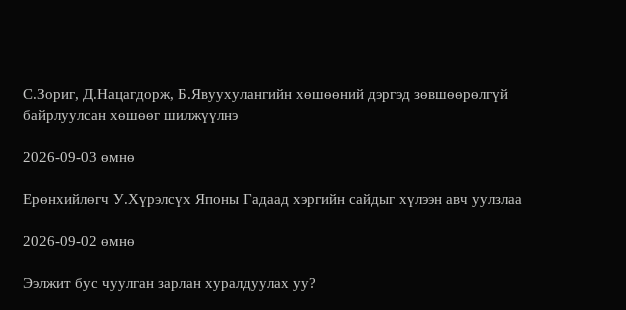С.Зориг, Д.Нацагдорж, Б.Явуухулангийн хөшөөний дэргэд зөвшөөрөлгүй байрлуулсан хөшөөг шилжүүлнэ

2026-09-03 өмнө

Ерөнхийлөгч У.Хүрэлсүх Японы Гадаад хэргийн сайдыг хүлээн авч уулзлаа

2026-09-02 өмнө

Ээлжит бус чуулган зарлан хуралдуулах уу?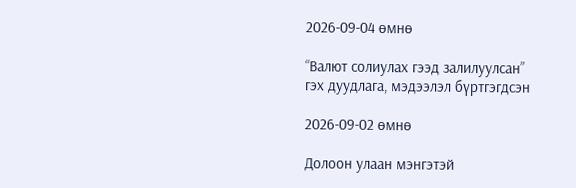2026-09-04 өмнө

“Валют солиулах гээд залилуулсан” гэх дуудлага, мэдээлэл бүртгэгдсэн

2026-09-02 өмнө

Долоон улаан мэнгэтэй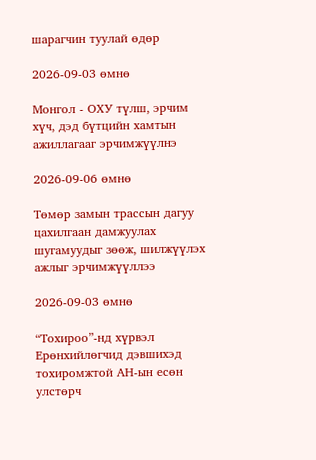шарагчин туулай өдөр

2026-09-03 өмнө

Монгол - ОХУ түлш, эрчим хүч, дэд бүтцийн хамтын ажиллагааг эрчимжүүлнэ

2026-09-06 өмнө

Төмөр замын трассын дагуу цахилгаан дамжуулах шугамуудыг зөөж, шилжүүлэх ажлыг эрчимжүүллээ

2026-09-03 өмнө

“Тохироо”-нд хүрвэл Ерөнхийлөгчид дэвшихэд тохиромжтой АН-ын есөн улстөрч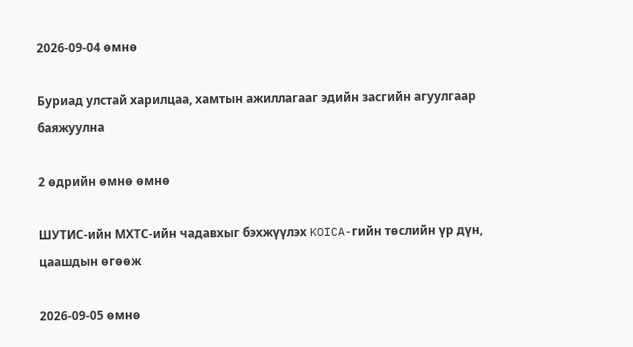2026-09-04 өмнө

Буриад улстай харилцаа, хамтын ажиллагааг эдийн засгийн агуулгаар баяжуулна

2 өдрийн өмнө өмнө

ШУТИС-ийн МХТС-ийн чадавхыг бэхжүүлэх KOICA-гийн төслийн үр дүн, цаашдын өгөөж

2026-09-05 өмнө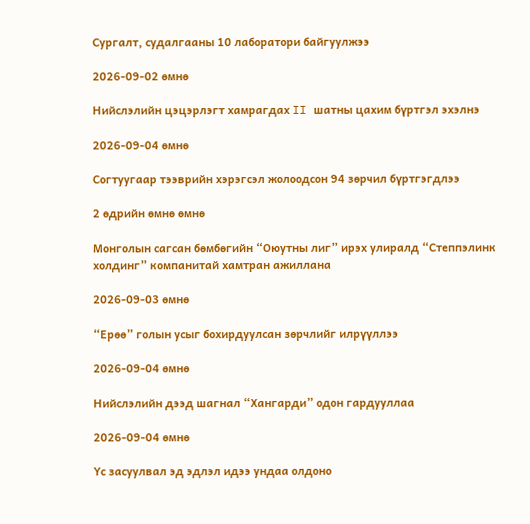Сургалт, судалгааны 10 лаборатори байгуулжээ

2026-09-02 өмнө

Нийслэлийн цэцэрлэгт хамрагдах II шатны цахим бүртгэл эхэлнэ

2026-09-04 өмнө

Согтуугаар тээврийн хэрэгсэл жолоодсон 94 зөрчил бүртгэгдлээ

2 өдрийн өмнө өмнө

Монголын сагсан бөмбөгийн “Оюутны лиг” ирэх улиралд “Степпэлинк холдинг” компанитай хамтран ажиллана

2026-09-03 өмнө

“Ерөө” голын усыг бохирдуулсан зөрчлийг илрүүллээ

2026-09-04 өмнө

Нийслэлийн дээд шагнал “Хангарди” одон гардууллаа

2026-09-04 өмнө

Үс засуулвал эд эдлэл идээ ундаа олдоно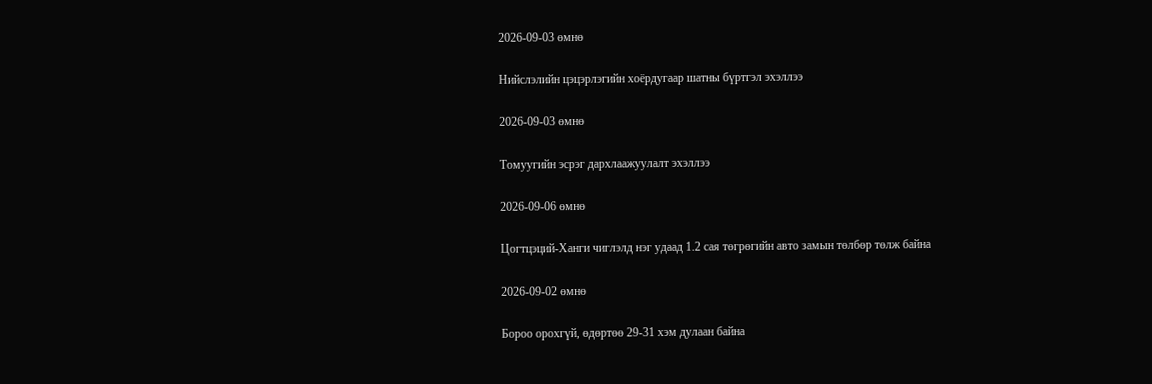2026-09-03 өмнө

Нийслэлийн цэцэрлэгийн хоёрдугаар шатны бүртгэл эхэллээ

2026-09-03 өмнө

Томуугийн эсрэг дархлаажуулалт эхэллээ

2026-09-06 өмнө

Цогтцэций-Ханги чиглэлд нэг удаад 1.2 сая төгрөгийн авто замын төлбөр төлж байна

2026-09-02 өмнө

Бороо орохгүй, өдөртөө 29-31 хэм дулаан байна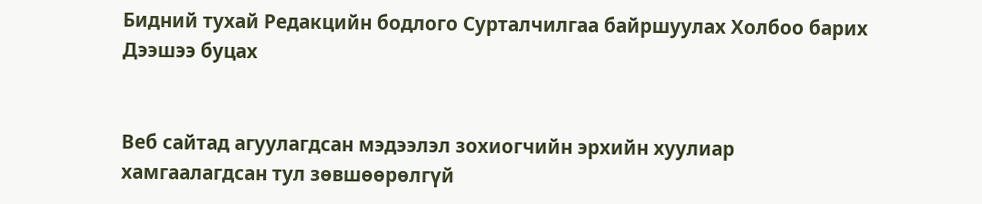Бидний тухай Редакцийн бодлого Сурталчилгаа байршуулах Холбоо барих Дээшээ буцах


Веб сайтад агуулагдсан мэдээлэл зохиогчийн эрхийн хуулиар хамгаалагдсан тул зөвшөөрөлгүй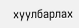хуулбарлах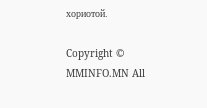хориотой.

Copyright © MMINFO.MN All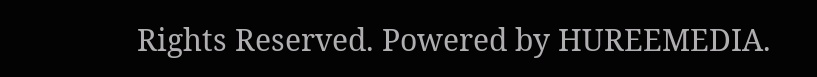Rights Reserved. Powered by HUREEMEDIA.